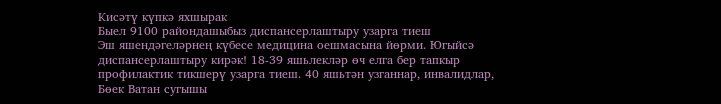Кисәтү күпкә яхшырак
Быел 9100 райондашыбыз диспансерлаштыру узарга тиеш
Эш яшендәгеләрнең күбесе медицина оешмасына йөрми. Югыйсә диспансерлаштыру кирәк! 18-39 яшьлекләр өч елга бер тапкыр профилактик тикшерү узарга тиеш. 40 яшьтән узганнар, инвалидлар, Бөек Ватан сугышы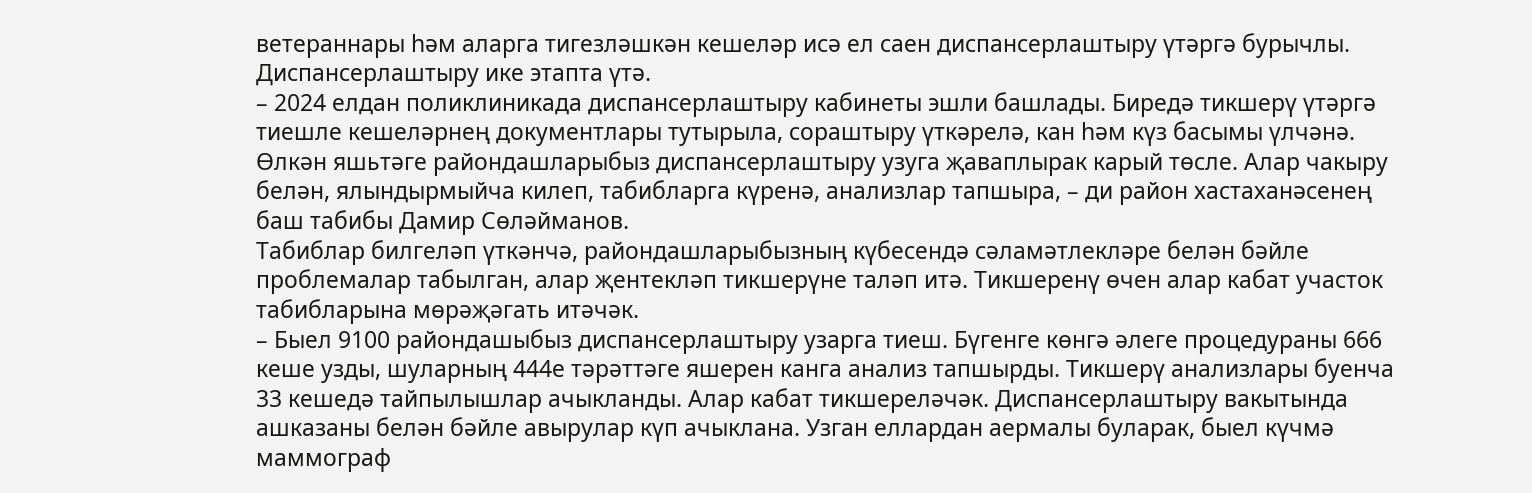ветераннары һәм аларга тигезләшкән кешеләр исә ел саен диспансерлаштыру үтәргә бурычлы. Диспансерлаштыру ике этапта үтә.
– 2024 елдан поликлиникада диспансерлаштыру кабинеты эшли башлады. Биредә тикшерү үтәргә тиешле кешеләрнең документлары тутырыла, сораштыру үткәрелә, кан һәм күз басымы үлчәнә. Өлкән яшьтәге райондашларыбыз диспансерлаштыру узуга җаваплырак карый төсле. Алар чакыру белән, ялындырмыйча килеп, табибларга күренә, анализлар тапшыра, – ди район хастаханәсенең баш табибы Дамир Сөләйманов.
Табиблар билгеләп үткәнчә, райондашларыбызның күбесендә сәламәтлекләре белән бәйле проблемалар табылган, алар җентекләп тикшерүне таләп итә. Тикшеренү өчен алар кабат участок табибларына мөрәҗәгать итәчәк.
– Быел 9100 райондашыбыз диспансерлаштыру узарга тиеш. Бүгенге көнгә әлеге процедураны 666 кеше узды, шуларның 444е тәрәттәге яшерен канга анализ тапшырды. Тикшерү анализлары буенча 33 кешедә тайпылышлар ачыкланды. Алар кабат тикшереләчәк. Диспансерлаштыру вакытында ашказаны белән бәйле авырулар күп ачыклана. Узган еллардан аермалы буларак, быел күчмә маммограф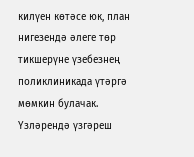килүен көтәсе юк, план нигезендә әлеге төр тикшерүне үзебезнең поликлиникада үтәргә мөмкин булачак. Үзләрендә үзгәреш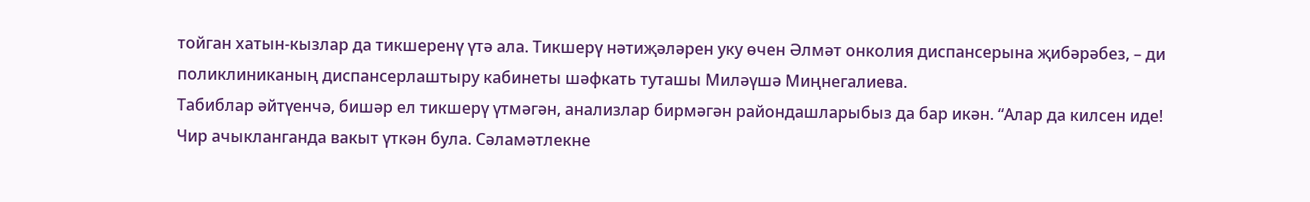тойган хатын-кызлар да тикшеренү үтә ала. Тикшерү нәтиҗәләрен уку өчен Әлмәт онколия диспансерына җибәрәбез, – ди поликлиниканың диспансерлаштыру кабинеты шәфкать туташы Миләүшә Миңнегалиева.
Табиблар әйтүенчә, бишәр ел тикшерү үтмәгән, анализлар бирмәгән райондашларыбыз да бар икән. “Алар да килсен иде! Чир ачыкланганда вакыт үткән була. Сәламәтлекне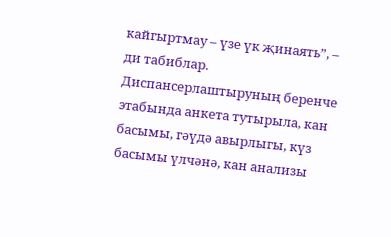кайгыртмау – үзе үк җинаять”, – ди табиблар.
Диспансерлаштыруның беренче этабында анкета тутырыла, кан басымы, гәүдә авырлыгы, күз басымы үлчәнә, кан анализы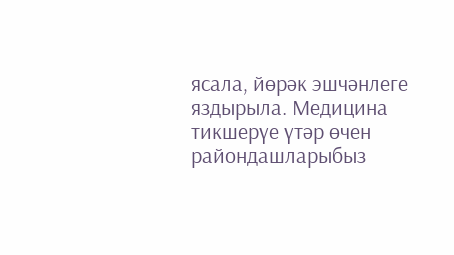ясала, йөрәк эшчәнлеге яздырыла. Медицина тикшерүе үтәр өчен райондашларыбыз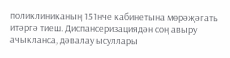поликлиниканың 151нче кабинетына мөрәҗәгать итәргә тиеш. Диспансеризациядән соң авыру ачыкланса, дәвалау ысуллары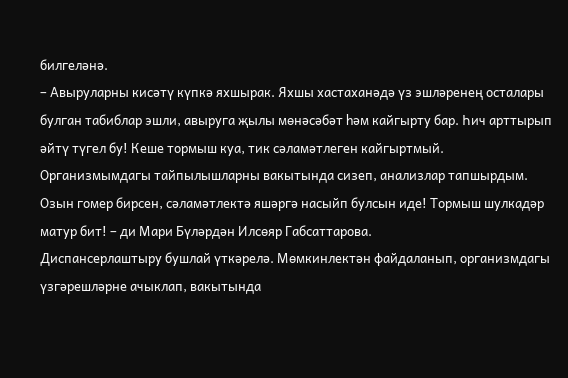билгеләнә.
– Авыруларны кисәтү күпкә яхшырак. Яхшы хастаханәдә үз эшләренең осталары булган табиблар эшли, авыруга җылы мөнәсәбәт һәм кайгырту бар. Һич арттырып әйтү түгел бу! Кеше тормыш куа, тик сәламәтлеген кайгыртмый. Организмымдагы тайпылышларны вакытында сизеп, анализлар тапшырдым. Озын гомер бирсен, сәламәтлектә яшәргә насыйп булсын иде! Тормыш шулкадәр матур бит! – ди Мари Бүләрдән Илсөяр Габсаттарова.
Диспансерлаштыру бушлай үткәрелә. Мөмкинлектән файдаланып, организмдагы үзгәрешләрне ачыклап, вакытында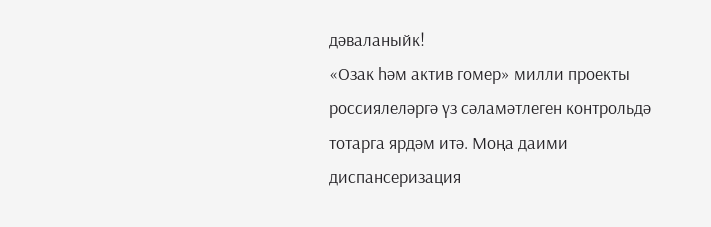дәваланыйк!
«Озак һәм актив гомер» милли проекты россиялеләргә үз сәламәтлеген контрольдә тотарга ярдәм итә. Моңа даими диспансеризация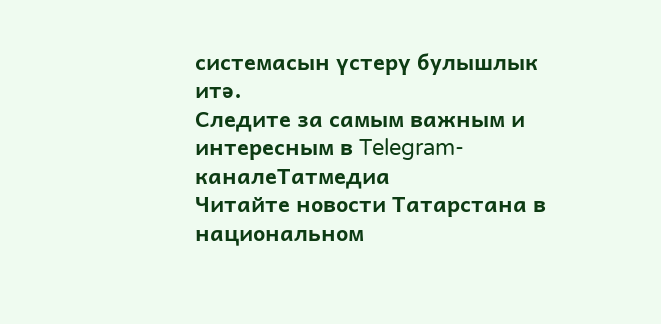системасын үстерү булышлык итә.
Следите за самым важным и интересным в Telegram-каналеТатмедиа
Читайте новости Татарстана в национальном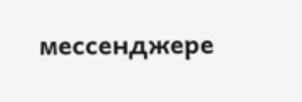мессенджере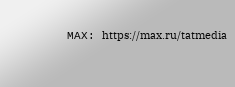MАХ: https://max.ru/tatmedia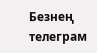Безнең телеграм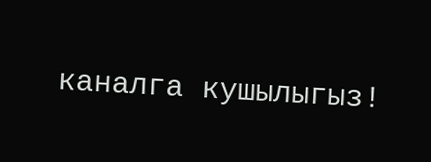каналга кушылыгыз!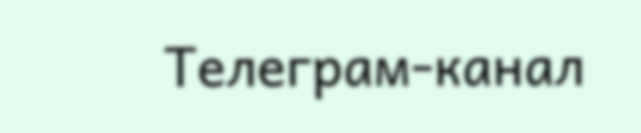Телеграм-канал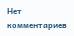Нет комментариев